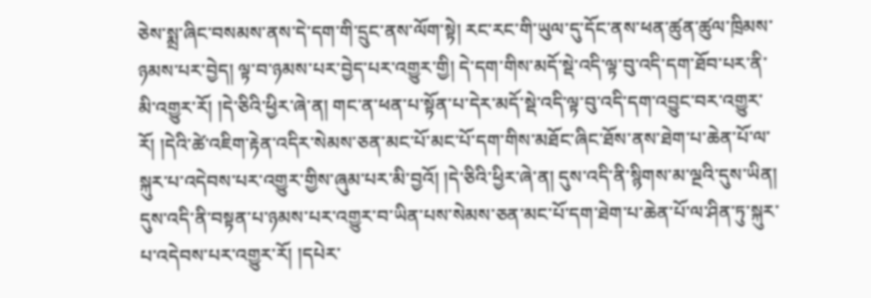ཅེས་སྨྲ་ཞིང་བསམས་ནས་དེ་དག་གི་དྲུང་ནས་ལོག་སྟེ། རང་རང་གི་ཡུལ་དུ་དོང་ནས་ཕན་ཚུན་ཚུལ་ཁྲིམས་ཉམས་པར་བྱེད། ལྟ་བ་ཉམས་པར་བྱེད་པར་འགྱུར་གྱི། དེ་དག་གིས་མདོ་སྡེ་འདི་ལྟ་བུ་འདི་དག་ཐོབ་པར་ནི་མི་འགྱུར་རོ། །དེ་ཅིའི་ཕྱིར་ཞེ་ན། གང་ན་ཕན་པ་སྟོན་པ་དེར་མདོ་སྡེ་འདི་ལྟ་བུ་འདི་དག་འབྱུང་བར་འགྱུར་རོ། །དེའི་ཚེ་འཇིག་རྟེན་འདིར་སེམས་ཅན་མང་པོ་མང་པོ་དག་གིས་མཐོང་ཞིང་ཐོས་ནས་ཐེག་པ་ཆེན་པོ་ལ་སྐུར་པ་འདེབས་པར་འགྱུར་གྱིས་ཞུམ་པར་མི་བྱའོ། །དེ་ཅིའི་ཕྱིར་ཞེ་ན། དུས་འདི་ནི་སྙིགས་མ་ལྔའི་དུས་ཡིན། དུས་འདི་ནི་བསྟན་པ་ཉམས་པར་འགྱུར་བ་ཡིན་པས་སེམས་ཅན་མང་པོ་དག་ཐེག་པ་ཆེན་པོ་ལ་ཤིན་ཏུ་སྐུར་པ་འདེབས་པར་འགྱུར་རོ། །དཔེར་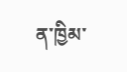ན་ཁྱིམ་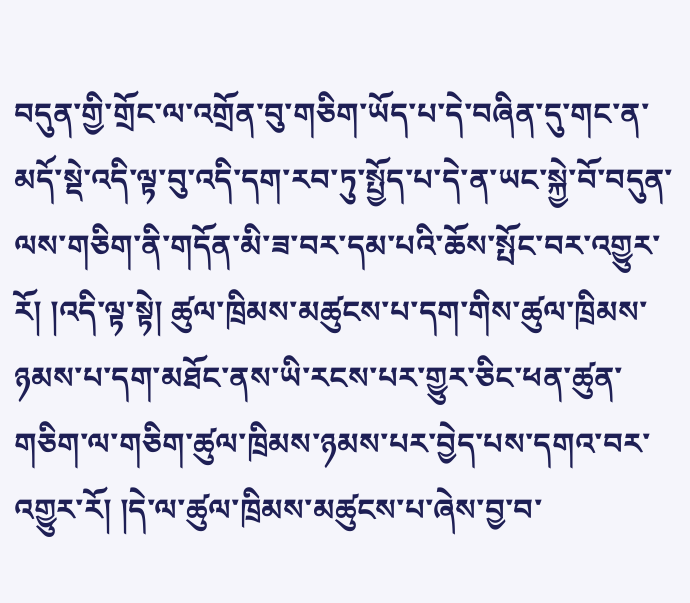བདུན་གྱི་གྲོང་ལ་འགྲོན་བུ་གཅིག་ཡོད་པ་དེ་བཞིན་དུ་གང་ན་མདོ་སྡེ་འདི་ལྟ་བུ་འདི་དག་རབ་ཏུ་སྤྱོད་པ་དེ་ན་ཡང་སྐྱེ་བོ་བདུན་ལས་གཅིག་ནི་གདོན་མི་ཟ་བར་དམ་པའི་ཆོས་སྤོང་བར་འགྱུར་རོ། །འདི་ལྟ་སྟེ། ཚུལ་ཁྲིམས་མཚུངས་པ་དག་གིས་ཚུལ་ཁྲིམས་ཉམས་པ་དག་མཐོང་ནས་ཡི་རངས་པར་གྱུར་ཅིང་ཕན་ཚུན་གཅིག་ལ་གཅིག་ཚུལ་ཁྲིམས་ཉམས་པར་བྱེད་པས་དགའ་བར་འགྱུར་རོ། །དེ་ལ་ཚུལ་ཁྲིམས་མཚུངས་པ་ཞེས་བྱ་བ་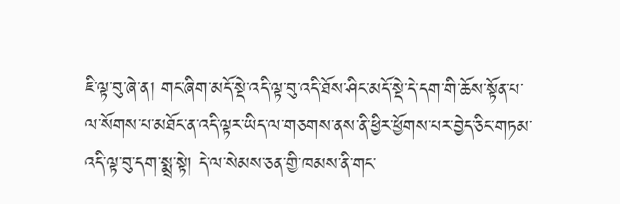ཇི་ལྟ་བུ་ཞེ་ན། གང་ཞིག་མདོ་སྡེ་འདི་ལྟ་བུ་འདི་ཐོས་ཤིང་མདོ་སྡེ་དེ་དག་གི་ཆོས་སྟོན་པ་ལ་སོགས་པ་མཐོང་ན་འདི་ལྟར་ཡིད་ལ་གཅགས་ནས་ནི་ཕྱིར་ཕྱོགས་པར་བྱེད་ཅིང་གཏམ་འདི་ལྟ་བུ་དག་སྨྲ་སྟེ། དེ་ལ་སེམས་ཅན་གྱི་ཁམས་ནི་གང་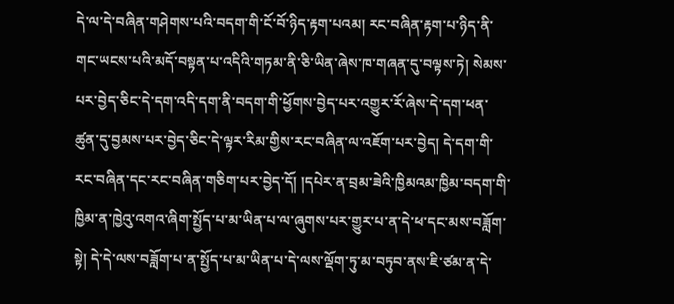དེ་ལ་དེ་བཞིན་གཤེགས་པའི་བདག་གི་ངོ་བོ་ཉིད་རྟག་པའམ། རང་བཞིན་རྟག་པ་ཉིད་ནི་གང་ཡངས་པའི་མདོ་བསྟན་པ་འདིའི་གཏམ་ནི་ཅི་ཡིན་ཞེས་ཁ་གཞན་དུ་བལྟས་ཏེ། སེམས་པར་བྱེད་ཅིང་དེ་དག་འདི་དག་ནི་བདག་གི་ཕྱོགས་བྱེད་པར་འགྱུར་རོ་ཞེས་དེ་དག་ཕན་ཚུན་དུ་བྱམས་པར་བྱེད་ཅིང་དེ་ལྟར་རིམ་གྱིས་རང་བཞིན་ལ་འཇོག་པར་བྱེད། དེ་དག་གི་རང་བཞིན་དང་རང་བཞིན་གཅིག་པར་བྱེད་དོ། །དཔེར་ན་བྲམ་ཟེའི་ཁྱིམའམ་ཁྱིམ་བདག་གི་ཁྱིམ་ན་ཁྱེའུ་འགའ་ཞིག་སྤྱོད་པ་མ་ཡིན་པ་ལ་ཞུགས་པར་གྱུར་པ་ན་དེ་ཕ་དང་མས་བཟློག་སྟེ། དེ་དེ་ལས་བཟློག་པ་ན་སྤྱོད་པ་མ་ཡིན་པ་དེ་ལས་ལྡོག་ཏུ་མ་བཏུབ་ནས་ཇི་ཙམ་ན་དེ་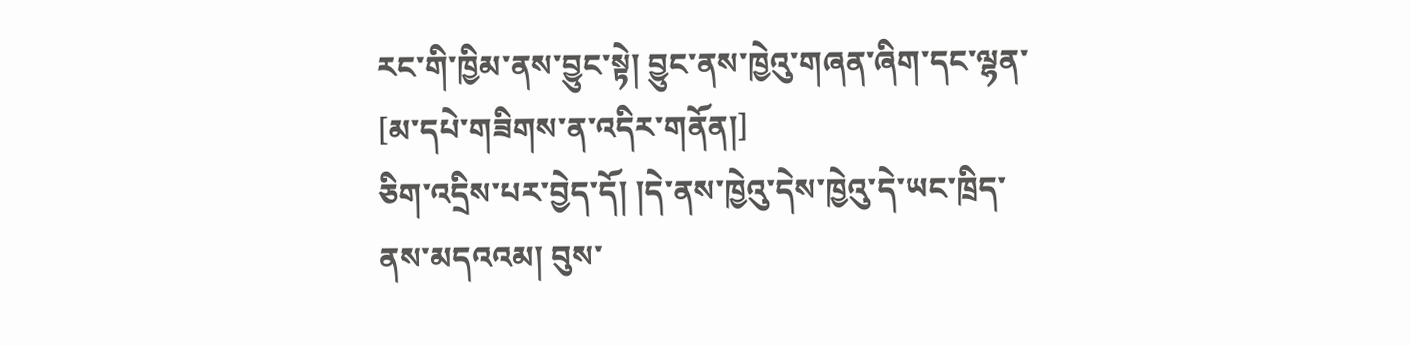རང་གི་ཁྱིམ་ནས་བྱུང་སྟེ། བྱུང་ནས་ཁྱེའུ་གཞན་ཞིག་དང་ལྷན་
[མ་དཔེ་གཟིགས་ན་འདིར་གནོན།]
ཅིག་འདྲིས་པར་བྱེད་དོ། །དེ་ནས་ཁྱེའུ་དེས་ཁྱེའུ་དེ་ཡང་ཁྲིད་ནས་མདའའམ། བུས་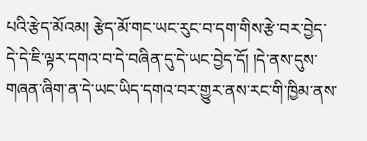པའི་རྩེད་མོའམ། རྩེད་མོ་གང་ཡང་རུང་བ་དག་གིས་རྩེ་བར་བྱེད་དེ་དེ་ཇི་ལྟར་དགའ་བ་དེ་བཞིན་དུ་དེ་ཡང་བྱེད་དོ། །དེ་ནས་དུས་གཞན་ཞིག་ན་དེ་ཡང་ཡིད་དགའ་བར་གྱུར་ནས་རང་གི་ཁྱིམ་ནས་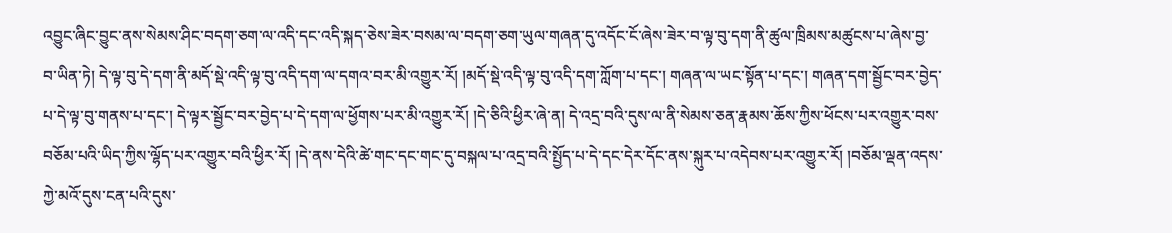འབྱུང་ཞིང་བྱུང་ནས་སེམས་ཤིང་བདག་ཅག་ལ་འདི་དང་འདི་སྐད་ཅེས་ཟེར་བསམ་ལ་བདག་ཅག་ཡུལ་གཞན་དུ་འདོང་ངོ་ཞེས་ཟེར་བ་ལྟ་བུ་དག་ནི་ཚུལ་ཁྲིམས་མཚུངས་པ་ཞེས་བྱ་བ་ཡིན་ཏེ། དེ་ལྟ་བུ་དེ་དག་ནི་མདོ་སྡེ་འདི་ལྟ་བུ་འདི་དག་ལ་དགའ་བར་མི་འགྱུར་རོ། །མདོ་སྡེ་འདི་ལྟ་བུ་འདི་དག་ཀློག་པ་དང་། གཞན་ལ་ཡང་སྟོན་པ་དང་། གཞན་དག་སྦྱོང་བར་བྱེད་པ་དེ་ལྟ་བུ་གནས་པ་དང་། དེ་ལྟར་སྦྱོང་བར་བྱེད་པ་དེ་དག་ལ་ཕྱོགས་པར་མི་འགྱུར་རོ། །དེ་ཅིའི་ཕྱིར་ཞེ་ན། དེ་འདྲ་བའི་དུས་ལ་ནི་སེམས་ཅན་རྣམས་ཆོས་ཀྱིས་ཕོངས་པར་འགྱུར་བས་བཅོམ་པའི་ཡིད་ཀྱིས་ལྷོད་པར་འགྱུར་བའི་ཕྱིར་རོ། །དེ་ནས་དེའི་ཚེ་གང་དང་གང་དུ་བསྐལ་པ་འདྲ་བའི་སྤྱོད་པ་དེ་དང་དེར་དོང་ནས་སྐུར་པ་འདེབས་པར་འགྱུར་རོ། །བཅོམ་ལྡན་འདས་ཀྱེ་མའོ་དུས་ངན་པའི་དུས་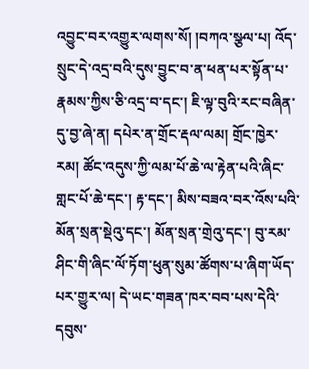འབྱུང་བར་འགྱུར་ལགས་སོ། །བཀའ་སྩལ་པ། འོད་སྲུང་དེ་འདྲ་བའི་དུས་བྱུང་བ་ན་ཕན་པར་སྟོན་པ་རྣམས་ཀྱིས་ཅི་འདྲ་བ་དང་། ཇི་ལྟ་བུའི་རང་བཞིན་དུ་བྱ་ཞེ་ན། དཔེར་ན་གྲོང་རྡལ་ལམ། གྲོང་ཁྱེར་རམ། ཚོང་འདུས་ཀྱི་ལམ་པོ་ཆེ་ལ་རྟེན་པའི་ཞིང་གླང་པོ་ཆེ་དང་། རྟ་དང་། མིས་བཟའ་བར་འོས་པའི་མོན་སྲན་སྡེའུ་དང་། མོན་སྲན་གྲེའུ་དང་། བུ་རམ་ཤིང་གི་ཞིང་ལོ་ཏོག་ཕུན་སུམ་ཚོགས་པ་ཞིག་ཡོད་པར་གྱུར་ལ། དེ་ཡང་གཟན་ཁར་བབ་པས་དེའི་དབུས་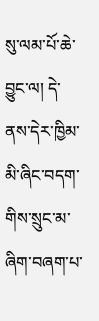སུ་ལམ་པོ་ཆེ་བྱུང་ལ། དེ་ནས་དེར་ཁྱིམ་མི་ཞིང་བདག་གིས་སྲུང་མ་ཞིག་བཞག་པ་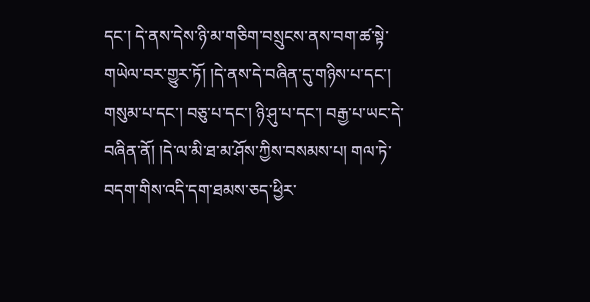དང་། དེ་ནས་དེས་ཉི་མ་གཅིག་བསྲུངས་ནས་བག་ཚ་སྟེ་གཡེལ་བར་གྱུར་ཏོ། །དེ་ནས་དེ་བཞིན་དུ་གཉིས་པ་དང་། གསུམ་པ་དང་། བཅུ་པ་དང་། ཉི་ཤུ་པ་དང་། བརྒྱ་པ་ཡང་དེ་བཞིན་ནོ། །དེ་ལ་མི་ཐ་མ་ཤོས་ཀྱིས་བསམས་པ། གལ་ཏེ་བདག་གིས་འདི་དག་ཐམས་ཅད་ཕྱིར་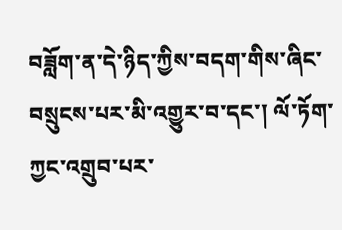བཟློག་ན་དེ་ཉིད་ཀྱིས་བདག་གིས་ཞིང་བསྲུངས་པར་མི་འགྱུར་བ་དང་། ལོ་ཏོག་ཀྱང་འགྲུབ་པར་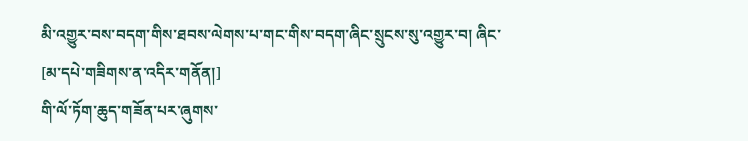མི་འགྱུར་བས་བདག་གིས་ཐབས་ལེགས་པ་གང་གིས་བདག་ཞིང་སྲུངས་སུ་འགྱུར་བ། ཞིང་
[མ་དཔེ་གཟིགས་ན་འདིར་གནོན།]
གི་ལོ་ཏོག་ཆུད་གཟོན་པར་ཞུགས་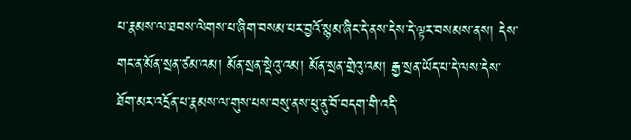པ་རྣམས་ལ་ཐབས་ལེགས་པ་ཞིག་བསམ་པར་བྱའོ་སྙམ་ཞིང་དེ་ནས་དེས་དེ་ལྟར་བསམས་ནས། དེས་གང་ན་མོན་སྲན་ཙམ་འམ། མོན་སྲན་སྡེའུ་འམ། མོན་སྲན་གྲེའུ་འམ། རྒྱ་སྲན་ཡོད་པ་དེ་ལས་དེས་ཐོག་མར་འདྲོན་པ་རྣམས་ལ་གུས་པས་བསུ་ནས་ཕུ་ནུ་བོ་བདག་གི་འདི་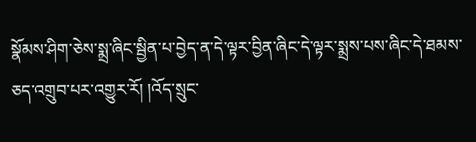སྣོམས་ཤིག་ཅེས་སྨྲ་ཞིང་སྦྱིན་པ་བྱེད་ན་དེ་ལྟར་བྱིན་ཞིང་དེ་ལྟར་སྨྲས་པས་ཞིང་དེ་ཐམས་ཅད་འགྲུབ་པར་འགྱུར་རོ། །འོད་སྲུང་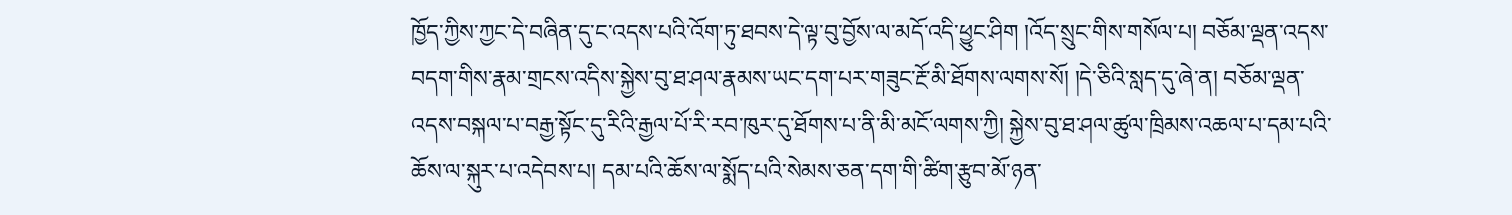ཁྱོད་ཀྱིས་ཀྱང་དེ་བཞིན་དུ་ང་འདས་པའི་འོག་ཏུ་ཐབས་དེ་ལྟ་བུ་བྱོས་ལ་མདོ་འདི་ཕྱུང་ཤིག །འོད་སྲུང་གིས་གསོལ་པ། བཅོམ་ལྡན་འདས་བདག་གིས་རྣམ་གྲངས་འདིས་སྐྱེས་བུ་ཐ་ཤལ་རྣམས་ཡང་དག་པར་གཟུང་རྔོ་མི་ཐོགས་ལགས་སོ། །དེ་ཅིའི་སླད་དུ་ཞེ་ན། བཅོམ་ལྡན་འདས་བསྐལ་པ་བརྒྱ་སྟོང་དུ་རིའི་རྒྱལ་པོ་རི་རབ་ཁུར་དུ་ཐོགས་པ་ནི་མི་མངོ་ལགས་ཀྱི། སྐྱེས་བུ་ཐ་ཤལ་ཚུལ་ཁྲིམས་འཆལ་པ་དམ་པའི་ཆོས་ལ་སྐུར་པ་འདེབས་པ། དམ་པའི་ཆོས་ལ་སྨོད་པའི་སེམས་ཅན་དག་གི་ཚིག་རྩུབ་མོ་ཉན་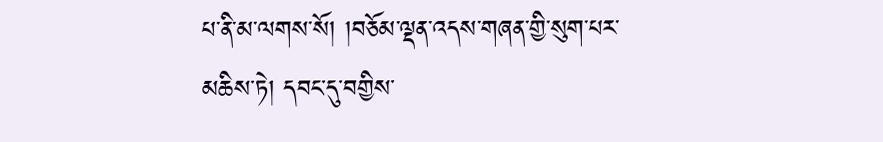པ་ནི་མ་ལགས་སོ། །བཅོམ་ལྡན་འདས་གཞན་གྱི་སུག་པར་མཆིས་ཏེ། དབང་དུ་བགྱིས་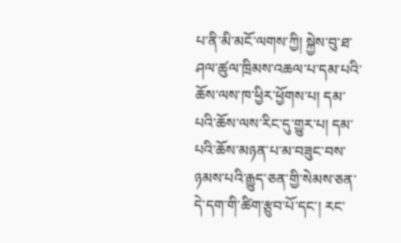པ་ནི་མི་མངོ་ལགས་ཀྱི། སྐྱེས་བུ་ཐ་ཤལ་ཚུལ་ཁྲིམས་འཆལ་པ་དམ་པའི་ཆོས་ལས་ཁ་ཕྱིར་ཕྱོགས་པ། དམ་པའི་ཆོས་ལས་རིང་དུ་གྱུར་པ། དམ་པའི་ཆོས་མཉན་པ་མ་བཟུང་བས་ཉམས་པའི་རྒྱུད་ཅན་གྱི་སེམས་ཅན་དེ་དག་གི་ཚིག་རྩུབ་པོ་དང་། རང་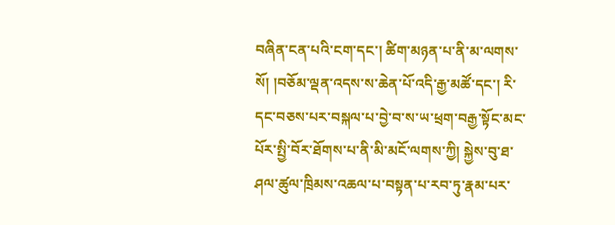བཞིན་ངན་པའི་ངག་དང་། ཚིག་མཉན་པ་ནི་མ་ལགས་སོ། །བཅོམ་ལྡན་འདས་ས་ཆེན་པོ་འདི་རྒྱ་མཚོ་དང་། རི་དང་བཅས་པར་བསྐལ་པ་བྱེ་བ་ས་ཡ་ཕྲག་བརྒྱ་སྟོང་མང་པོར་སྤྱི་བོར་ཐོགས་པ་ནི་མི་མངོ་ལགས་ཀྱི། སྐྱེས་བུ་ཐ་ཤལ་ཚུལ་ཁྲིམས་འཆལ་པ་བསྟན་པ་རབ་ཏུ་རྣམ་པར་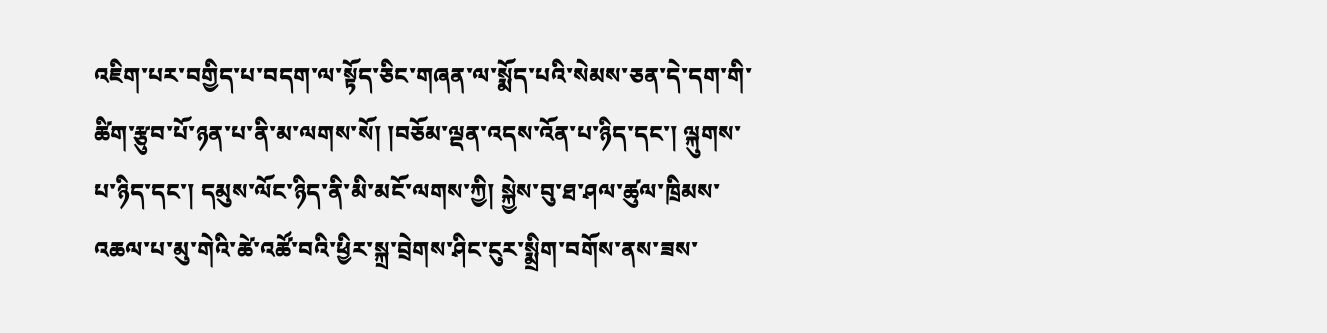འཇིག་པར་བགྱིད་པ་བདག་ལ་སྟོད་ཅིང་གཞན་ལ་སྨོད་པའི་སེམས་ཅན་དེ་དག་གི་ཚིག་རྩུབ་པོ་ཉན་པ་ནི་མ་ལགས་སོ། །བཅོམ་ལྡན་འདས་འོན་པ་ཉིད་དང་། ལྐུགས་པ་ཉིད་དང་། དམུས་ལོང་ཉིད་ནི་མི་མངོ་ལགས་ཀྱི། སྐྱེས་བུ་ཐ་ཤལ་ཚུལ་ཁྲིམས་འཆལ་པ་མུ་གེའི་ཚེ་འཚོ་བའི་ཕྱིར་སྐྲ་བྲེགས་ཤིང་ངུར་སྨྲིག་བགོས་ནས་ཟས་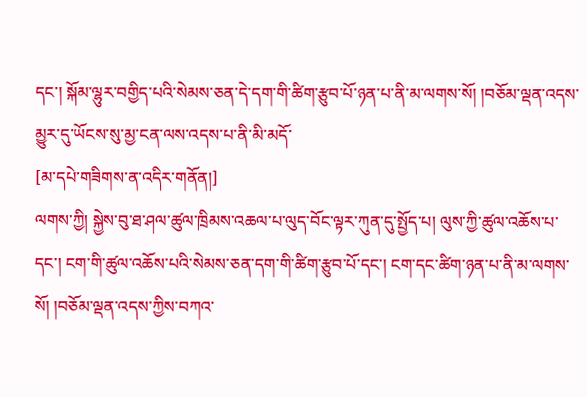དང་། སྐོམ་ལྷུར་བགྱིད་པའི་སེམས་ཅན་དེ་དག་གི་ཚིག་རྩུབ་པོ་ཉན་པ་ནི་མ་ལགས་སོ། །བཅོམ་ལྡན་འདས་མྱུར་དུ་ཡོངས་སུ་མྱ་ངན་ལས་འདས་པ་ནི་མི་མདོ་
[མ་དཔེ་གཟིགས་ན་འདིར་གནོན།]
ལགས་ཀྱི། སྐྱེས་བུ་ཐ་ཤལ་ཚུལ་ཁྲིམས་འཆལ་པ་ལུད་བོང་ལྟར་ཀུན་དུ་སྤྱོད་པ། ལུས་ཀྱི་ཚུལ་འཆོས་པ་དང་། ངག་གི་ཚུལ་འཆོས་པའི་སེམས་ཅན་དག་གི་ཚིག་རྩུབ་པོ་དང་། ངག་དང་ཚིག་ཉན་པ་ནི་མ་ལགས་སོ། །བཅོམ་ལྡན་འདས་ཀྱིས་བཀའ་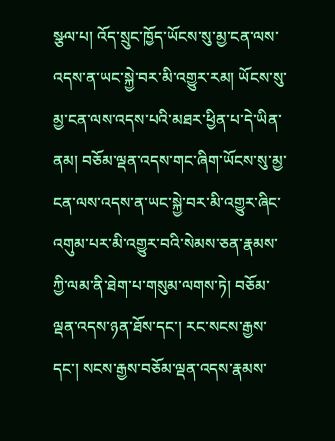སྩལ་པ། འོད་སྲུང་ཁྱོད་ཡོངས་སུ་མྱ་ངན་ལས་འདས་ན་ཡང་སྐྱེ་བར་མི་འགྱུར་རམ། ཡོངས་སུ་མྱ་ངན་ལས་འདས་པའི་མཐར་ཕྱིན་པ་དེ་ཡིན་ནམ། བཅོམ་ལྡན་འདས་གང་ཞིག་ཡོངས་སུ་མྱ་ངན་ལས་འདས་ན་ཡང་སྐྱེ་བར་མི་འགྱུར་ཞིང་འགུམ་པར་མི་འགྱུར་བའི་སེམས་ཅན་རྣམས་ཀྱི་ལམ་ནི་ཐེག་པ་གསུམ་ལགས་ཏེ། བཅོམ་ལྡན་འདས་ཉན་ཐོས་དང་། རང་སངས་རྒྱས་དང་། སངས་རྒྱས་བཅོམ་ལྡན་འདས་རྣམས་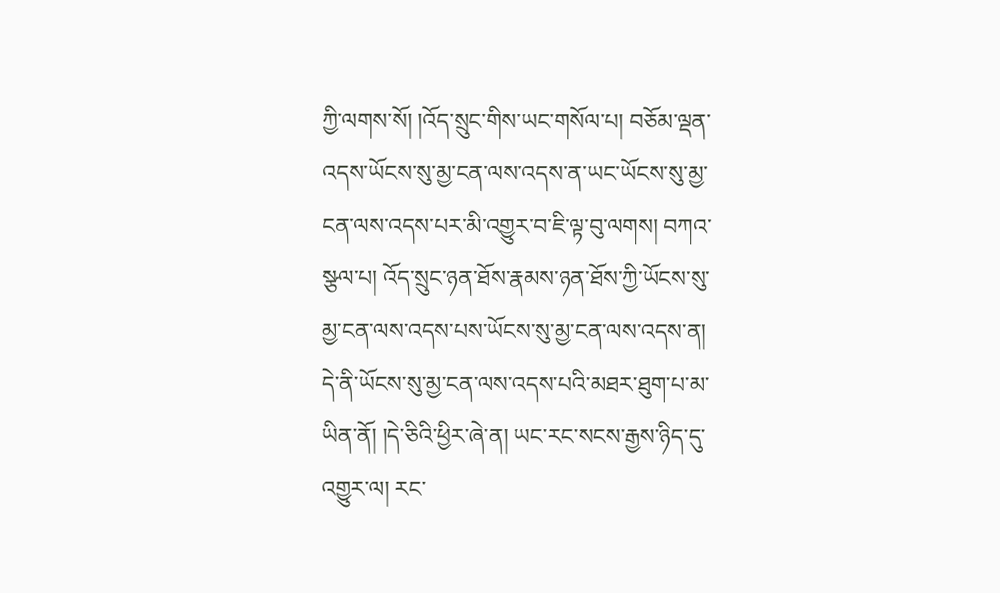ཀྱི་ལགས་སོ། །འོད་སྲུང་གིས་ཡང་གསོལ་པ། བཅོམ་ལྡན་འདས་ཡོངས་སུ་མྱ་ངན་ལས་འདས་ན་ཡང་ཡོངས་སུ་མྱ་ངན་ལས་འདས་པར་མི་འགྱུར་བ་ཇི་ལྟ་བུ་ལགས། བཀའ་སྩལ་པ། འོད་སྲུང་ཉན་ཐོས་རྣམས་ཉན་ཐོས་ཀྱི་ཡོངས་སུ་མྱ་ངན་ལས་འདས་པས་ཡོངས་སུ་མྱ་ངན་ལས་འདས་ན། དེ་ནི་ཡོངས་སུ་མྱ་ངན་ལས་འདས་པའི་མཐར་ཐུག་པ་མ་ཡིན་ནོ། །དེ་ཅིའི་ཕྱིར་ཞེ་ན། ཡང་རང་སངས་རྒྱས་ཉིད་དུ་འགྱུར་ལ། རང་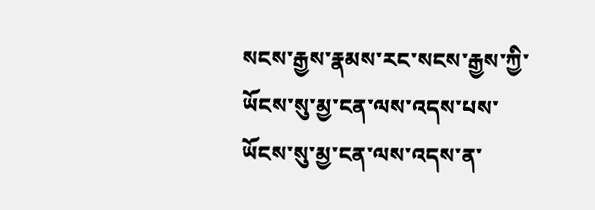སངས་རྒྱས་རྣམས་རང་སངས་རྒྱས་ཀྱི་ཡོངས་སུ་མྱ་ངན་ལས་འདས་པས་ཡོངས་སུ་མྱ་ངན་ལས་འདས་ན་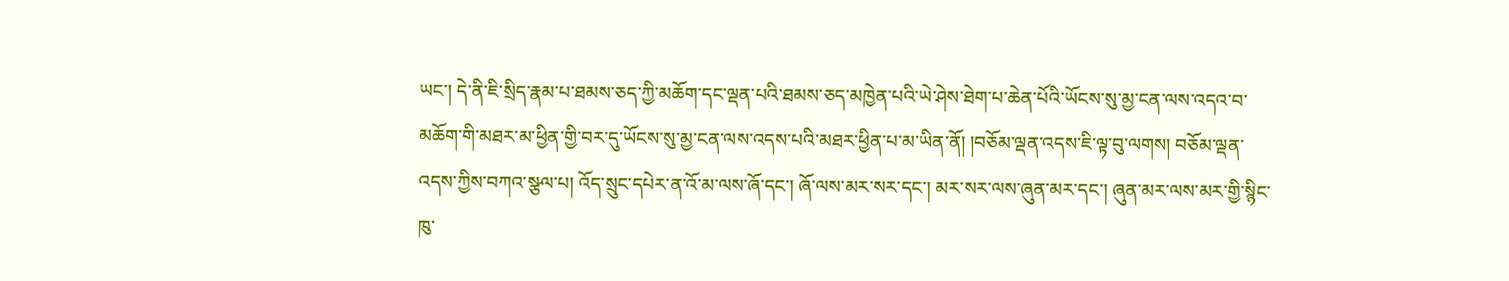ཡང་། དེ་ནི་ཇི་སྲིད་རྣམ་པ་ཐམས་ཅད་ཀྱི་མཆོག་དང་ལྡན་པའི་ཐམས་ཅད་མཁྱེན་པའི་ཡེ་ཤེས་ཐེག་པ་ཆེན་པོའི་ཡོངས་སུ་མྱ་ངན་ལས་འདའ་བ་མཆོག་གི་མཐར་མ་ཕྱིན་གྱི་བར་དུ་ཡོངས་སུ་མྱ་ངན་ལས་འདས་པའི་མཐར་ཕྱིན་པ་མ་ཡིན་ནོ། །བཅོམ་ལྡན་འདས་ཇི་ལྟ་བུ་ལགས། བཅོམ་ལྡན་འདས་ཀྱིས་བཀའ་སྩལ་པ། འོད་སྲུང་དཔེར་ན་འོ་མ་ལས་ཞོ་དང་། ཞོ་ལས་མར་སར་དང་། མར་སར་ལས་ཞུན་མར་དང་། ཞུན་མར་ལས་མར་གྱི་སྙིང་ཁུ་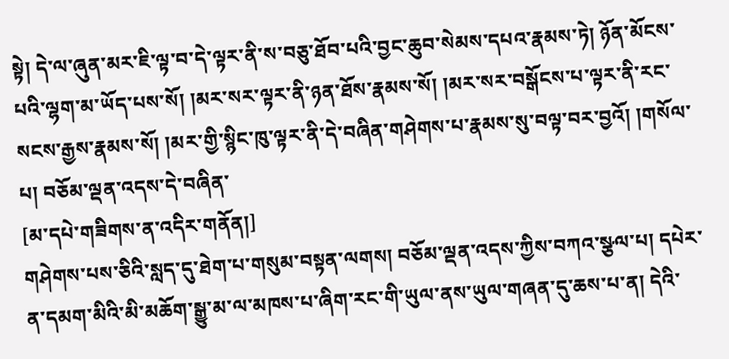སྟེ། དེ་ལ་ཞུན་མར་ཇི་ལྟ་བ་དེ་ལྟར་ནི་ས་བཅུ་ཐོབ་པའི་བྱང་ཆུབ་སེམས་དཔའ་རྣམས་ཏེ། ཉོན་མོངས་པའི་ལྷག་མ་ཡོད་པས་སོ། །མར་སར་ལྟར་ནི་ཉན་ཐོས་རྣམས་སོ། །མར་སར་བསྒོངས་པ་ལྟར་ནི་རང་སངས་རྒྱས་རྣམས་སོ། །མར་གྱི་སྙིང་ཁུ་ལྟར་ནི་དེ་བཞིན་གཤེགས་པ་རྣམས་སུ་བལྟ་བར་བྱའོ། །གསོལ་པ། བཅོམ་ལྡན་འདས་དེ་བཞིན་
[མ་དཔེ་གཟིགས་ན་འདིར་གནོན།]
གཤེགས་པས་ཅིའི་སླད་དུ་ཐེག་པ་གསུམ་བསྟན་ལགས། བཅོམ་ལྡན་འདས་ཀྱིས་བཀའ་སྩལ་པ། དཔེར་ན་དམག་མིའི་མི་མཆོག་སྒྱུ་མ་ལ་མཁས་པ་ཞིག་རང་གི་ཡུལ་ནས་ཡུལ་གཞན་དུ་ཆས་པ་ན། དེའི་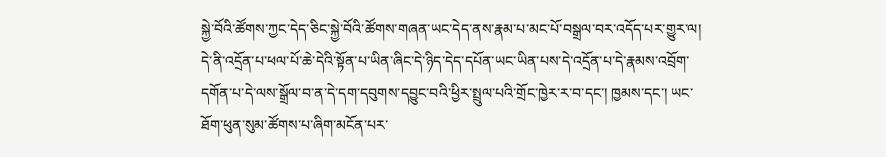སྐྱེ་བོའི་ཚོགས་ཀྱང་དེད་ཅིང་སྐྱེ་བོའི་ཚོགས་གཞན་ཡང་དེད་ནས་རྣམ་པ་མང་པོ་བསྒྲལ་བར་འདོད་པར་གྱུར་ལ། དེ་ནི་འདྲོན་པ་ཕལ་པོ་ཆེ་དེའི་སྟོན་པ་ཡིན་ཞིང་དེ་ཉིད་དེད་དཔོན་ཡང་ཡིན་པས་དེ་འདྲོན་པ་དེ་རྣམས་འབྲོག་དགོན་པ་དེ་ལས་སྒྲོལ་བ་ན་དེ་དག་དབུགས་དབྱུང་བའི་ཕྱིར་སྤྲུལ་པའི་གྲོང་ཁྱེར་ར་བ་དང་། ཁྱམས་དང་། ཡང་ཐོག་ཕུན་སུམ་ཚོགས་པ་ཞིག་མངོན་པར་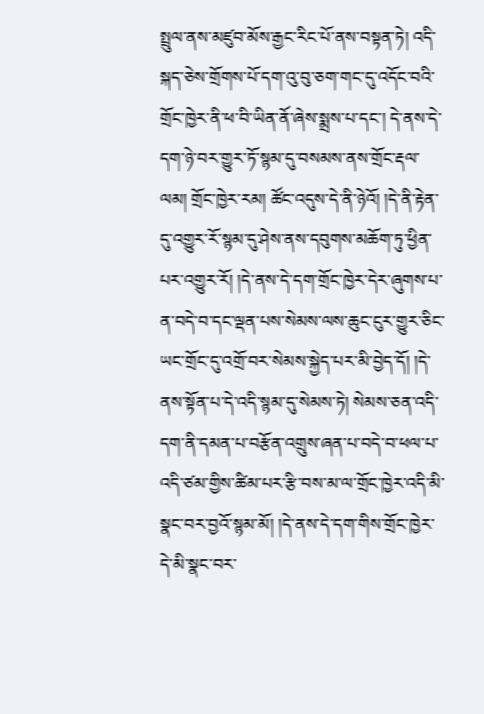སྤྲུལ་ནས་མཛུབ་མོས་རྒྱང་རིང་པོ་ནས་བསྟན་ཏེ། འདི་སྐད་ཅེས་གྲོགས་པོ་དག་འུ་བུ་ཅག་གང་དུ་འདོང་བའི་གྲོང་ཁྱེར་ནི་ཕ་བི་ཡིན་ནོ་ཞེས་སྨྲས་པ་དང་། དེ་ནས་དེ་དག་ཉེ་བར་གྱུར་ཏོ་སྙམ་དུ་བསམས་ནས་གྲོང་རྡལ་ལམ། གྲོང་ཁྱེར་རམ། ཚོང་འདུས་དེ་ནི་ཉེའོ། །དེ་ནི་རྟེན་དུ་འགྱུར་རོ་སྙམ་དུ་ཤེས་ནས་དབུགས་མཆོག་ཏུ་ཕྱིན་པར་འགྱུར་རོ། །དེ་ནས་དེ་དག་གྲོང་ཁྱེར་དེར་ཞུགས་པ་ན་བདེ་བ་དང་ལྡན་པས་སེམས་ལས་ཆུང་ངུར་གྱུར་ཅིང་ཡང་གྲོང་དུ་འགྲོ་བར་སེམས་སྐྱེད་པར་མི་བྱེད་དོ། །དེ་ནས་སྟོན་པ་དེ་འདི་སྙམ་དུ་སེམས་ཏེ། སེམས་ཅན་འདི་དག་ནི་དམན་པ་བརྩོན་འགྲུས་ཞན་པ་བདེ་བ་ཕལ་པ་འདི་ཙམ་གྱིས་ཚིམ་པར་རྩི་བས་མ་ལ་གྲོང་ཁྱེར་འདི་མི་སྣང་བར་བྱའོ་སྙམ་མོ། །དེ་ནས་དེ་དག་གིས་གྲོང་ཁྱེར་དེ་མི་སྣང་བར་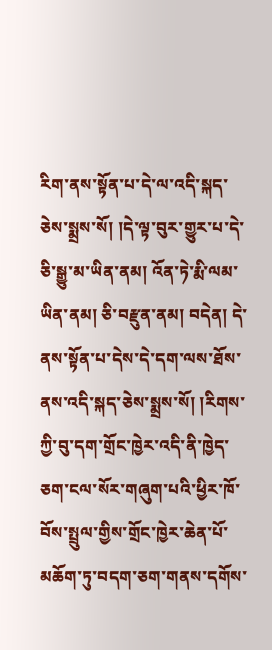རིག་ནས་སྟོན་པ་དེ་ལ་འདི་སྐད་ཅེས་སྨྲས་སོ། །དེ་ལྟ་བུར་གྱུར་པ་དེ་ཅི་སྒྱུ་མ་ཡིན་ནམ། འོན་ཏེ་རྨི་ལམ་ཡིན་ནམ། ཅི་བརྫུན་ནམ། བདེན། དེ་ནས་སྟོན་པ་དེས་དེ་དག་ལས་ཐོས་ནས་འདི་སྐད་ཅེས་སྨྲས་སོ། །རིགས་ཀྱི་བུ་དག་གྲོང་ཁྱེར་འདི་ནི་ཁྱེད་ཅག་ངལ་སོར་གཞུག་པའི་ཕྱིར་ཁོ་བོས་སྤྲུལ་གྱིས་གྲོང་ཁྱེར་ཆེན་པོ་མཆོག་ཏུ་བདག་ཅག་གནས་དགོས་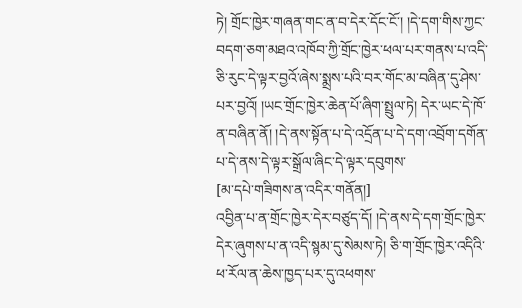ཏེ། གྲོང་ཁྱེར་གཞན་གང་ན་བ་དེར་དོང་ངོ་། །དེ་དག་གིས་ཀྱང་བདག་ཅག་མཐའ་འཁོབ་ཀྱི་གྲོང་ཁྱེར་ཕལ་པར་གནས་པ་འདི་ཅི་རུང་དེ་ལྟར་བྱའོ་ཞེས་སྨྲས་པའི་བར་གོང་མ་བཞིན་དུ་ཤེས་པར་བྱའོ། །ཡང་གྲོང་ཁྱེར་ཆེན་པོ་ཞིག་སྤྲུལ་ཏེ། དེར་ཡང་དེ་ཁོ་ན་བཞིན་ནོ། །དེ་ནས་སྟོན་པ་དེ་འདྲོན་པ་དེ་དག་འབྲོག་དགོན་པ་དེ་ནས་དེ་ལྟར་སྒྲོལ་ཞིང་དེ་ལྟར་དབུགས་
[མ་དཔེ་གཟིགས་ན་འདིར་གནོན།]
འབྱིན་པ་ན་གྲོང་ཁྱེར་དེར་བཙུད་དོ། །དེ་ནས་དེ་དག་གྲོང་ཁྱེར་དེར་ཞུགས་པ་ན་འདི་སྙམ་དུ་སེམས་ཏེ། ཅི་ག་གྲོང་ཁྱེར་འདིའི་ཕ་རོལ་ན་ཆེས་ཁྱད་པར་དུ་འཕགས་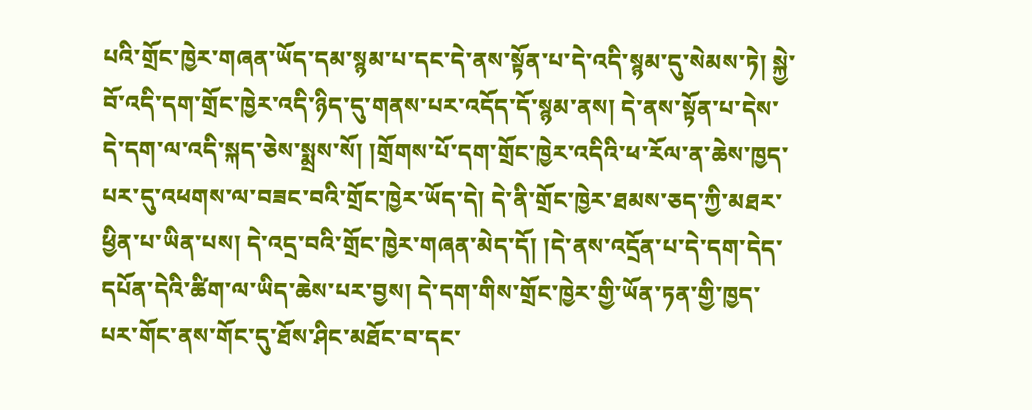པའི་གྲོང་ཁྱེར་གཞན་ཡོད་དམ་སྙམ་པ་དང་དེ་ནས་སྟོན་པ་དེ་འདི་སྙམ་དུ་སེམས་ཏེ། སྐྱེ་བོ་འདི་དག་གྲོང་ཁྱེར་འདི་ཉིད་དུ་གནས་པར་འདོད་དོ་སྙམ་ནས། དེ་ནས་སྟོན་པ་དེས་དེ་དག་ལ་འདི་སྐད་ཅེས་སྨྲས་སོ། །གྲོགས་པོ་དག་གྲོང་ཁྱེར་འདིའི་ཕ་རོལ་ན་ཆེས་ཁྱད་པར་དུ་འཕགས་ལ་བཟང་བའི་གྲོང་ཁྱེར་ཡོད་དེ། དེ་ནི་གྲོང་ཁྱེར་ཐམས་ཅད་ཀྱི་མཐར་ཕྱིན་པ་ཡིན་པས། དེ་འདྲ་བའི་གྲོང་ཁྱེར་གཞན་མེད་དོ། །དེ་ནས་འདྲོན་པ་དེ་དག་དེད་དཔོན་དེའི་ཚིག་ལ་ཡིད་ཆེས་པར་བྱས། དེ་དག་གིས་གྲོང་ཁྱེར་གྱི་ཡོན་ཏན་གྱི་ཁྱད་པར་གོང་ནས་གོང་དུ་ཐོས་ཤིང་མཐོང་བ་དང་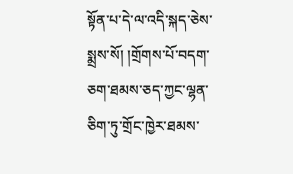སྟོན་པ་དེ་ལ་འདི་སྐད་ཅེས་སྨྲས་སོ། །གྲོགས་པོ་བདག་ཅག་ཐམས་ཅད་ཀྱང་ལྷན་ཅིག་ཏུ་གྲོང་ཁྱེར་ཐམས་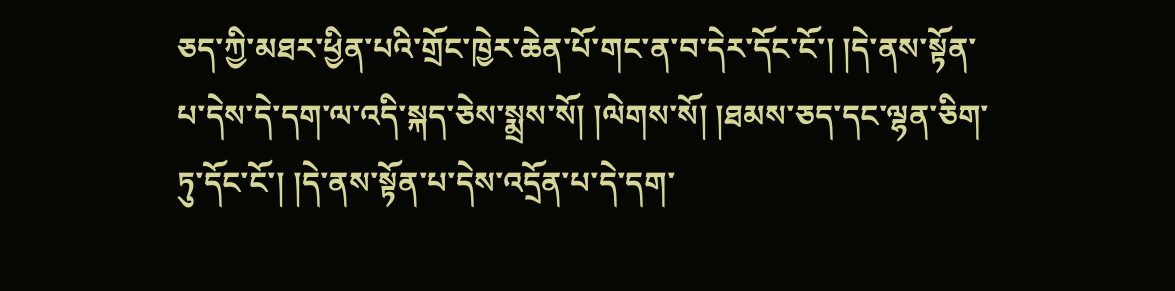ཅད་ཀྱི་མཐར་ཕྱིན་པའི་གྲོང་ཁྱེར་ཆེན་པོ་གང་ན་བ་དེར་དོང་ངོ་། །དེ་ནས་སྟོན་པ་དེས་དེ་དག་ལ་འདི་སྐད་ཅེས་སྨྲས་སོ། །ལེགས་སོ། །ཐམས་ཅད་དང་ལྷན་ཅིག་ཏུ་དོང་ངོ་། །དེ་ནས་སྟོན་པ་དེས་འདྲོན་པ་དེ་དག་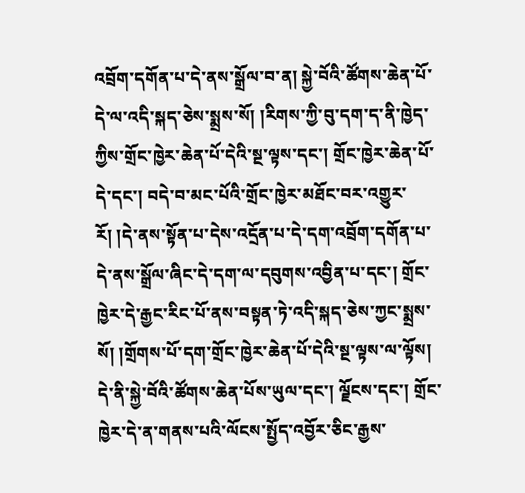འབྲོག་དགོན་པ་དེ་ནས་སྒྲོལ་བ་ན། སྐྱེ་བོའི་ཚོགས་ཆེན་པོ་དེ་ལ་འདི་སྐད་ཅེས་སྨྲས་སོ། །རིགས་ཀྱི་བུ་དག་ད་ནི་ཁྱེད་ཀྱིས་གྲོང་ཁྱེར་ཆེན་པོ་དེའི་སྔ་ལྟས་དང་། གྲོང་ཁྱེར་ཆེན་པོ་དེ་དང་། བདེ་བ་མང་པོའི་གྲོང་ཁྱེར་མཐོང་བར་འགྱུར་རོ། །དེ་ནས་སྟོན་པ་དེས་འདྲོན་པ་དེ་དག་འབྲོག་དགོན་པ་དེ་ནས་སྒྲོལ་ཞིང་དེ་དག་ལ་དབུགས་འབྱིན་པ་དང་། གྲོང་ཁྱེར་དེ་རྒྱང་རིང་པོ་ནས་བསྟན་ཏེ་འདི་སྐད་ཅེས་ཀྱང་སྨྲས་སོ། །གྲོགས་པོ་དག་གྲོང་ཁྱེར་ཆེན་པོ་དེའི་སྔ་ལྟས་ལ་ལྟོས། དེ་ནི་སྐྱེ་བོའི་ཚོགས་ཆེན་པོས་ཡུལ་དང་། ལྗོངས་དང་། གྲོང་ཁྱེར་དེ་ན་གནས་པའི་ལོངས་སྤྱོད་འབྱོར་ཅིང་རྒྱས་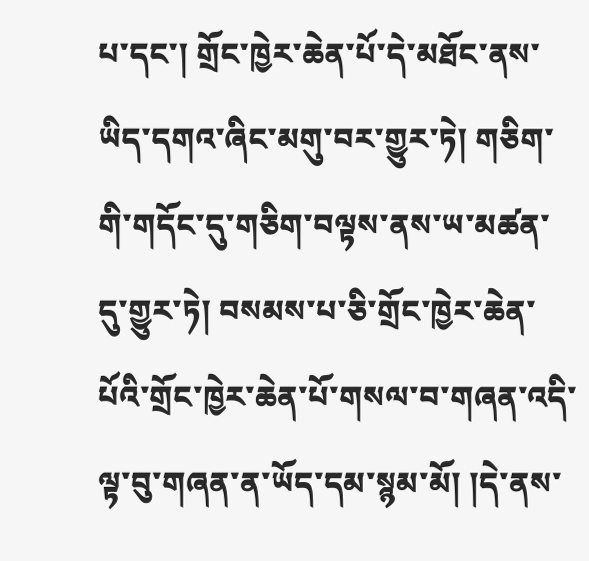པ་དང་། གྲོང་ཁྱེར་ཆེན་པོ་དེ་མཐོང་ནས་ཡིད་དགའ་ཞིང་མགུ་བར་གྱུར་ཏེ། གཅིག་གི་གདོང་དུ་གཅིག་བལྟས་ནས་ཡ་མཚན་དུ་གྱུར་ཏེ། བསམས་པ་ཅི་གྲོང་ཁྱེར་ཆེན་པོའི་གྲོང་ཁྱེར་ཆེན་པོ་གསལ་བ་གཞན་འདི་ལྟ་བུ་གཞན་ན་ཡོད་དམ་སྙམ་མོ། །དེ་ནས་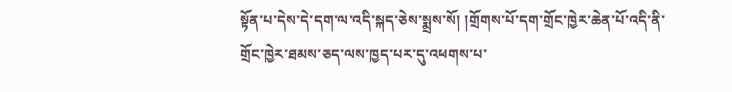སྟོན་པ་དེས་དེ་དག་ལ་འདི་སྐད་ཅེས་སྨྲས་སོ། །གྲོགས་པོ་དག་གྲོང་ཁྱེར་ཆེན་པོ་འདི་ནི་གྲོང་ཁྱེར་ཐམས་ཅད་ལས་ཁྱད་པར་དུ་འཕགས་པ་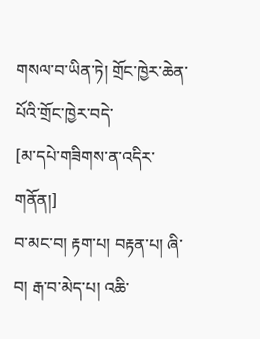གསལ་བ་ཡིན་ཏེ། གྲོང་ཁྱེར་ཆེན་པོའི་གྲོང་ཁྱེར་བདེ་
[མ་དཔེ་གཟིགས་ན་འདིར་གནོན།]
བ་མང་བ། རྟག་པ། བརྟན་པ། ཞི་བ། རྒ་བ་མེད་པ། འཆི་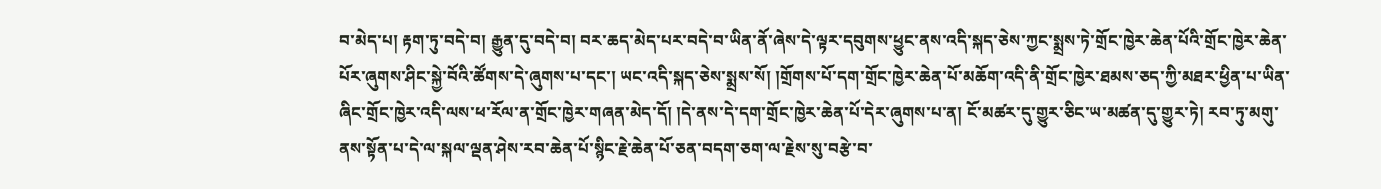བ་མེད་པ། རྟག་ཏུ་བདེ་བ། རྒྱུན་དུ་བདེ་བ། བར་ཆད་མེད་པར་བདེ་བ་ཡིན་ནོ་ཞེས་དེ་ལྟར་དབུགས་ཕྱུང་ནས་འདི་སྐད་ཅེས་ཀྱང་སྨྲས་ཏེ་གྲོང་ཁྱེར་ཆེན་པོའི་གྲོང་ཁྱེར་ཆེན་པོར་ཞུགས་ཤིང་སྐྱེ་བོའི་ཚོགས་དེ་ཞུགས་པ་དང་། ཡང་འདི་སྐད་ཅེས་སྨྲས་སོ། །གྲོགས་པོ་དག་གྲོང་ཁྱེར་ཆེན་པོ་མཆོག་འདི་ནི་གྲོང་ཁྱེར་ཐམས་ཅད་ཀྱི་མཐར་ཕྱིན་པ་ཡིན་ཞིང་གྲོང་ཁྱེར་འདི་ལས་ཕ་རོལ་ན་གྲོང་ཁྱེར་གཞན་མེད་དོ། །དེ་ནས་དེ་དག་གྲོང་ཁྱེར་ཆེན་པོ་དེར་ཞུགས་པ་ན། ངོ་མཚར་དུ་གྱུར་ཅིང་ཡ་མཚན་དུ་གྱུར་ཏེ། རབ་ཏུ་མགུ་ནས་སྟོན་པ་དེ་ལ་སྐལ་ལྡན་ཤེས་རབ་ཆེན་པོ་སྙིང་རྗེ་ཆེན་པོ་ཅན་བདག་ཅག་ལ་རྗེས་སུ་བརྩེ་བ་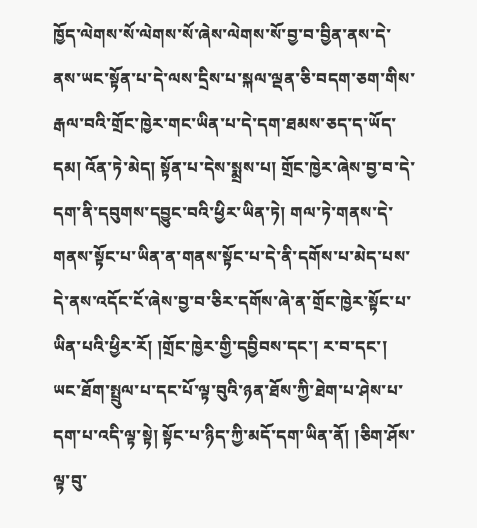ཁྱོད་ལེགས་སོ་ལེགས་སོ་ཞེས་ལེགས་སོ་བྱ་བ་བྱིན་ནས་དེ་ནས་ཡང་སྟོན་པ་དེ་ལས་དྲིས་པ་སྐལ་ལྡན་ཅི་བདག་ཅག་གིས་རྒལ་བའི་གྲོང་ཁྱེར་གང་ཡིན་པ་དེ་དག་ཐམས་ཅད་ད་ཡོད་དམ། འོན་ཏེ་མེད། སྟོན་པ་དེས་སྨྲས་པ། གྲོང་ཁྱེར་ཞེས་བྱ་བ་དེ་དག་ནི་དབུགས་དབྱུང་བའི་ཕྱིར་ཡིན་ཏེ། གལ་ཏེ་གནས་དེ་གནས་སྟོང་པ་ཡིན་ན་གནས་སྟོང་པ་དེ་ནི་དགོས་པ་མེད་པས་དེ་ནས་འདོང་ངོ་ཞེས་བྱ་བ་ཅིར་དགོས་ཞེ་ན་གྲོང་ཁྱེར་སྟོང་པ་ཡིན་པའི་ཕྱིར་རོ། །གྲོང་ཁྱེར་གྱི་དབྱིབས་དང་། ར་བ་དང་། ཡང་ཐོག་སྤྲུལ་པ་དང་པོ་ལྟ་བུའི་ཉན་ཐོས་ཀྱི་ཐེག་པ་ཤེས་པ་དག་པ་འདི་ལྟ་སྟེ། སྟོང་པ་ཉིད་ཀྱི་མདོ་དག་ཡིན་ནོ། །ཅིག་ཤོས་ལྟ་བུ་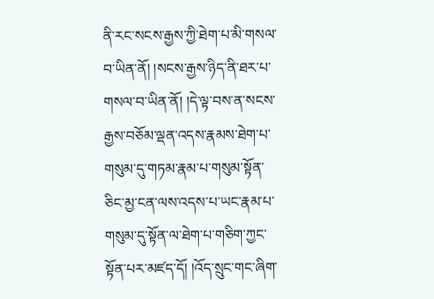ནི་རང་སངས་རྒྱས་ཀྱི་ཐེག་པ་མི་གསལ་བ་ཡིན་ནོ། །སངས་རྒྱས་ཉིད་ནི་ཐར་པ་གསལ་བ་ཡིན་ནོ། །དེ་ལྟ་བས་ན་སངས་རྒྱས་བཅོམ་ལྡན་འདས་རྣམས་ཐེག་པ་གསུམ་དུ་གཏམ་རྣམ་པ་གསུམ་སྟོན་ཅིང་མྱ་ངན་ལས་འདས་པ་ཡང་རྣམ་པ་གསུམ་དུ་སྟོན་ལ་ཐེག་པ་གཅིག་ཀྱང་སྟོན་པར་མཛད་དོ། །འོད་སྲུང་གང་ཞིག་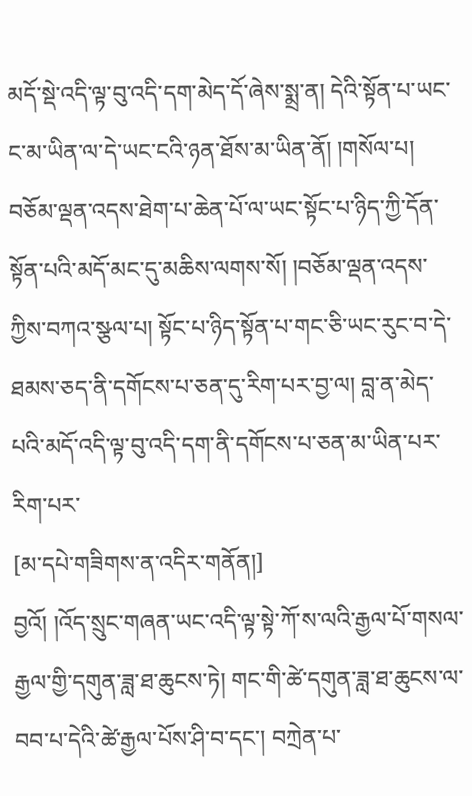མདོ་སྡེ་འདི་ལྟ་བུ་འདི་དག་མེད་དོ་ཞེས་སྨྲ་ན། དེའི་སྟོན་པ་ཡང་ང་མ་ཡིན་ལ་དེ་ཡང་ངའི་ཉན་ཐོས་མ་ཡིན་ནོ། །གསོལ་པ། བཅོམ་ལྡན་འདས་ཐེག་པ་ཆེན་པོ་ལ་ཡང་སྟོང་པ་ཉིད་ཀྱི་དོན་སྟོན་པའི་མདོ་མང་དུ་མཆིས་ལགས་སོ། །བཅོམ་ལྡན་འདས་ཀྱིས་བཀའ་སྩལ་པ། སྟོང་པ་ཉིད་སྟོན་པ་གང་ཅི་ཡང་རུང་བ་དེ་ཐམས་ཅད་ནི་དགོངས་པ་ཅན་དུ་རིག་པར་བྱ་ལ། བླ་ན་མེད་པའི་མདོ་འདི་ལྟ་བུ་འདི་དག་ནི་དགོངས་པ་ཅན་མ་ཡིན་པར་རིག་པར་
[མ་དཔེ་གཟིགས་ན་འདིར་གནོན།]
བྱའོ། །འོད་སྲུང་གཞན་ཡང་འདི་ལྟ་སྟེ་ཀོ་ས་ལའི་རྒྱལ་པོ་གསལ་རྒྱལ་གྱི་དགུན་ཟླ་ཐ་ཆུངས་ཏེ། གང་གི་ཚེ་དགུན་ཟླ་ཐ་ཆུངས་ལ་བབ་པ་དེའི་ཚེ་རྒྱལ་པོས་ཤི་བ་དང་། བཀྲེན་པ་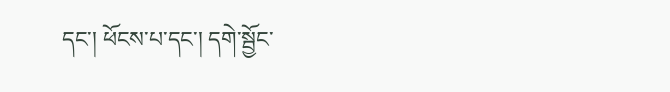དང་། ཕོངས་པ་དང་། དགེ་སྦྱོང་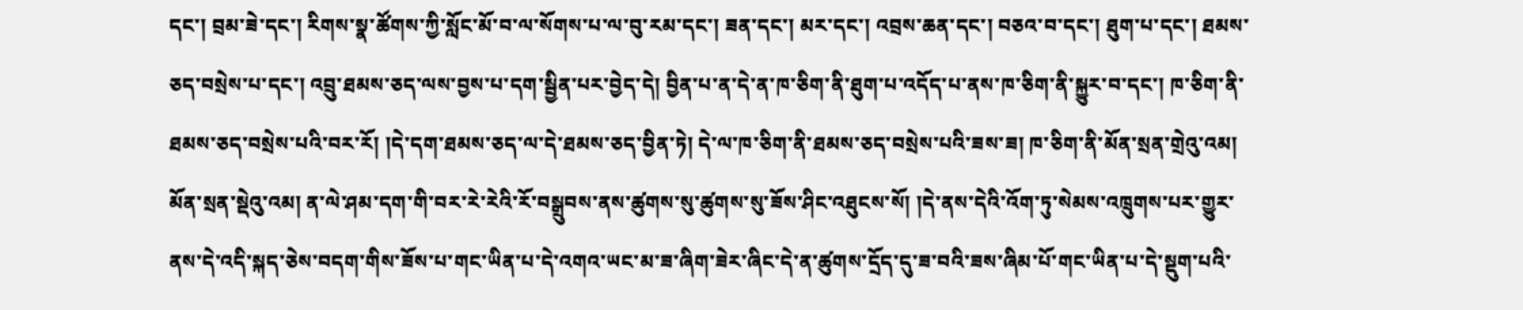དང་། བྲམ་ཟེ་དང་། རིགས་སྣ་ཚོགས་ཀྱི་སློང་མོ་བ་ལ་སོགས་པ་ལ་བུ་རམ་དང་། ཟན་དང་། མར་དང་། འབྲས་ཆན་དང་། བཅའ་བ་དང་། ཐུག་པ་དང་། ཐམས་ཅད་བསྲེས་པ་དང་། འབྲུ་ཐམས་ཅད་ལས་བྱས་པ་དག་སྦྱིན་པར་བྱེད་དེ། བྱིན་པ་ན་དེ་ན་ཁ་ཅིག་ནི་ཐུག་པ་འདོད་པ་ནས་ཁ་ཅིག་ནི་སྐྱུར་བ་དང་། ཁ་ཅིག་ནི་ཐམས་ཅད་བསྲེས་པའི་བར་རོ། །དེ་དག་ཐམས་ཅད་ལ་དེ་ཐམས་ཅད་བྱིན་ཏེ། དེ་ལ་ཁ་ཅིག་ནི་ཐམས་ཅད་བསྲེས་པའི་ཟས་ཟ། ཁ་ཅིག་ནི་མོན་སྲན་གྲེའུ་འམ། མོན་སྲན་སྡེའུ་འམ། ན་ལེ་ཤམ་དག་གི་བར་རེ་རེའི་རོ་བསྒྲུབས་ནས་ཚུགས་སུ་ཚུགས་སུ་ཟོས་ཤིང་འཐུངས་སོ། །དེ་ནས་དེའི་འོག་ཏུ་སེམས་འཁྲུགས་པར་གྱུར་ནས་དེ་འདི་སྐད་ཅེས་བདག་གིས་ཟོས་པ་གང་ཡིན་པ་དེ་འགའ་ཡང་མ་ཟ་ཞིག་ཟེར་ཞིང་དེ་ན་ཚུགས་དྲོད་དུ་ཟ་བའི་ཟས་ཞིམ་པོ་གང་ཡིན་པ་དེ་སྡུག་པའི་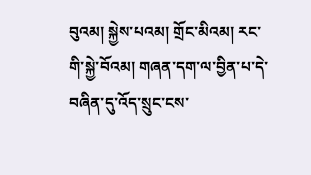བུའམ། སྐྱེས་པའམ། གྲོང་མིའམ། རང་གི་སྐྱེ་བོའམ། གཞན་དག་ལ་བྱིན་པ་དེ་བཞིན་དུ་འོད་སྲུང་ངས་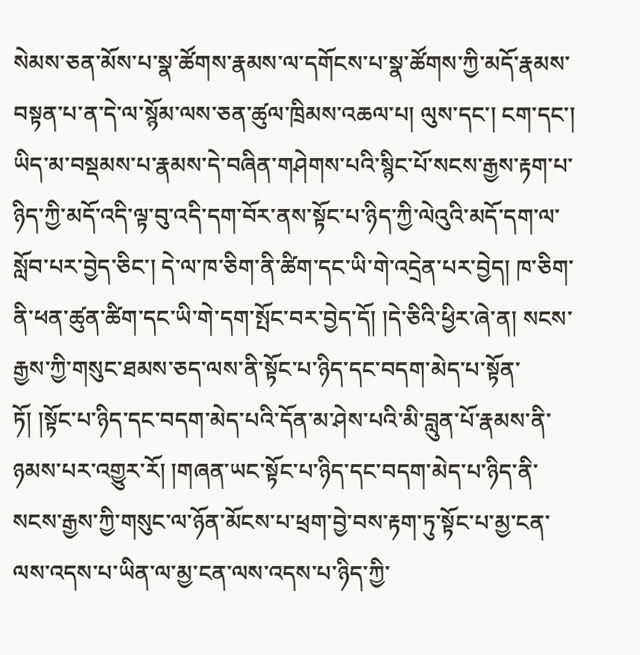སེམས་ཅན་མོས་པ་སྣ་ཚོགས་རྣམས་ལ་དགོངས་པ་སྣ་ཚོགས་ཀྱི་མདོ་རྣམས་བསྟན་པ་ན་དེ་ལ་སྙོམ་ལས་ཅན་ཚུལ་ཁྲིམས་འཆལ་པ། ལུས་དང་། ངག་དང་། ཡིད་མ་བསྡམས་པ་རྣམས་དེ་བཞིན་གཤེགས་པའི་སྙིང་པོ་སངས་རྒྱས་རྟག་པ་ཉིད་ཀྱི་མདོ་འདི་ལྟ་བུ་འདི་དག་བོར་ནས་སྟོང་པ་ཉིད་ཀྱི་ལེའུའི་མདོ་དག་ལ་སློབ་པར་བྱེད་ཅིང་། དེ་ལ་ཁ་ཅིག་ནི་ཚིག་དང་ཡི་གེ་འདྲེན་པར་བྱེད། ཁ་ཅིག་ནི་ཕན་ཚུན་ཚིག་དང་ཡི་གེ་དག་སྤོང་བར་བྱེད་དོ། །དེ་ཅིའི་ཕྱིར་ཞེ་ན། སངས་རྒྱས་ཀྱི་གསུང་ཐམས་ཅད་ལས་ནི་སྟོང་པ་ཉིད་དང་བདག་མེད་པ་སྟོན་ཏོ། །སྟོང་པ་ཉིད་དང་བདག་མེད་པའི་དོན་མ་ཤེས་པའི་མི་བླུན་པོ་རྣམས་ནི་ཉམས་པར་འགྱུར་རོ། །གཞན་ཡང་སྟོང་པ་ཉིད་དང་བདག་མེད་པ་ཉིད་ནི་སངས་རྒྱས་ཀྱི་གསུང་ལ་ཉོན་མོངས་པ་ཕྲག་བྱེ་བས་རྟག་ཏུ་སྟོང་པ་མྱ་ངན་ལས་འདས་པ་ཡིན་ལ་མྱ་ངན་ལས་འདས་པ་ཉིད་ཀྱི་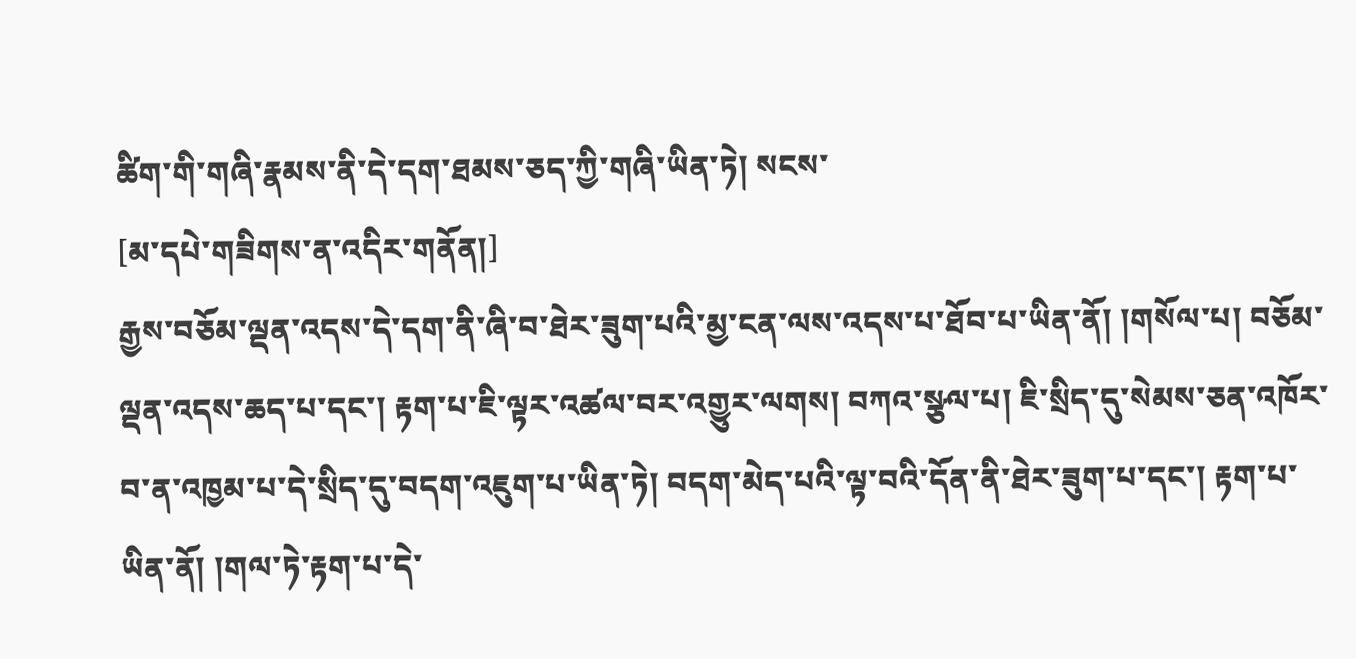ཚིག་གི་གཞི་རྣམས་ནི་དེ་དག་ཐམས་ཅད་ཀྱི་གཞི་ཡིན་ཏེ། སངས་
[མ་དཔེ་གཟིགས་ན་འདིར་གནོན།]
རྒྱས་བཅོམ་ལྡན་འདས་དེ་དག་ནི་ཞི་བ་ཐེར་ཟུག་པའི་མྱ་ངན་ལས་འདས་པ་ཐོབ་པ་ཡིན་ནོ། །གསོལ་པ། བཅོམ་ལྡན་འདས་ཆད་པ་དང་། རྟག་པ་ཇི་ལྟར་འཚལ་བར་འགྱུར་ལགས། བཀའ་སྩལ་པ། ཇི་སྲིད་དུ་སེམས་ཅན་འཁོར་བ་ན་འཁྱམ་པ་དེ་སྲིད་དུ་བདག་འཇུག་པ་ཡིན་ཏེ། བདག་མེད་པའི་ལྟ་བའི་དོན་ནི་ཐེར་ཟུག་པ་དང་། རྟག་པ་ཡིན་ནོ། །གལ་ཏེ་རྟག་པ་དེ་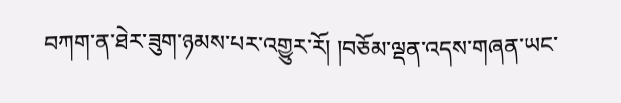བཀག་ན་ཐེར་ཟུག་ཉམས་པར་འགྱུར་རོ། །བཅོམ་ལྡན་འདས་གཞན་ཡང་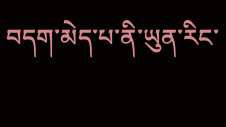བདག་མེད་པ་ནི་ཡུན་རིང་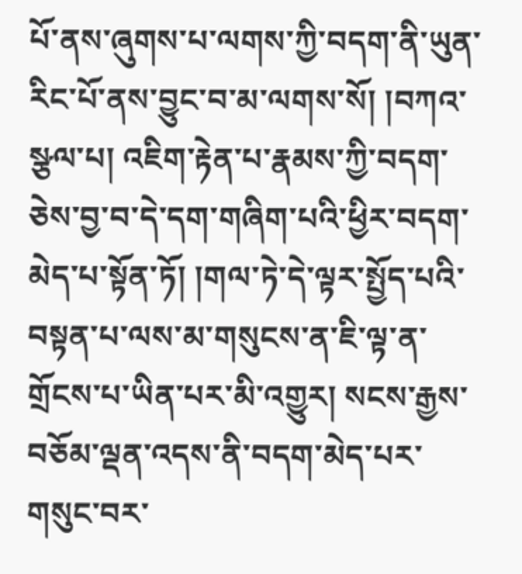པོ་ནས་ཞུགས་པ་ལགས་ཀྱི་བདག་ནི་ཡུན་རིང་པོ་ནས་བྱུང་བ་མ་ལགས་སོ། །བཀའ་སྩལ་པ། འཇིག་རྟེན་པ་རྣམས་ཀྱི་བདག་ཅེས་བྱ་བ་དེ་དག་གཞིག་པའི་ཕྱིར་བདག་མེད་པ་སྟོན་ཏོ། །གལ་ཏེ་དེ་ལྟར་སྤྱོད་པའི་བསྟན་པ་ལས་མ་གསུངས་ན་ཇི་ལྟ་ན་གྲོངས་པ་ཡིན་པར་མི་འགྱུར། སངས་རྒྱས་བཅོམ་ལྡན་འདས་ནི་བདག་མེད་པར་གསུང་བར་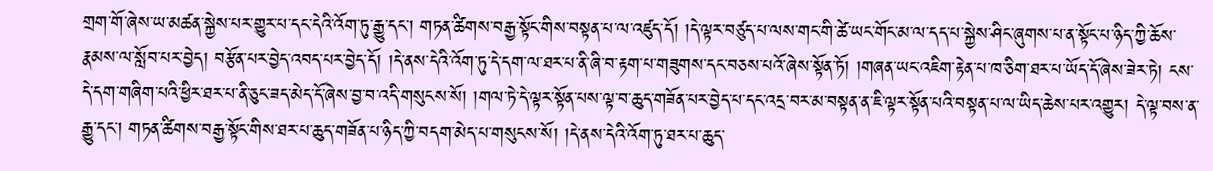གྲག་གོ་ཞེས་ཡ་མཚན་སྐྱེས་པར་གྱུར་པ་དང་དེའི་འོག་ཏུ་རྒྱུ་དང་། གཏན་ཚིགས་བརྒྱ་སྟོང་གིས་བསྟན་པ་ལ་འཛུད་དོ། །དེ་ལྟར་བཙུད་པ་ལས་གང་གི་ཚེ་ཡང་གོང་མ་ལ་དད་པ་སྐྱེས་ཤིང་ཞུགས་པ་ན་སྟོང་པ་ཉིད་ཀྱི་ཆོས་རྣམས་ལ་སློབ་པར་བྱེད། བརྩོན་པར་བྱེད་འབད་པར་བྱེད་དོ། །དེ་ནས་དེའི་འོག་ཏུ་དེ་དག་ལ་ཐར་པ་ནི་ཞི་བ་རྟག་པ་གཟུགས་དང་བཅས་པའོ་ཞེས་སྟོན་ཏོ། །གཞན་ཡང་འཇིག་རྟེན་པ་ཁ་ཅིག་ཐར་པ་ཡོད་དོ་ཞེས་ཟེར་ཏེ། ངས་དེ་དག་གཞིག་པའི་ཕྱིར་ཐར་པ་ནི་ཅུང་ཟད་མེད་དོ་ཞེས་བྱ་བ་འདི་གསུངས་སོ། །གལ་ཏེ་དེ་ལྟར་སྟོན་པས་ལྟ་བ་ཆུད་གཟོན་པར་བྱེད་པ་དང་འདྲ་བར་མ་བསྟན་ན་ཇི་ལྟར་སྟོན་པའི་བསྟན་པ་ལ་ཡིད་ཆེས་པར་འགྱུར། དེ་ལྟ་བས་ན་རྒྱུ་དང་། གཏན་ཚིགས་བརྒྱ་སྟོང་གིས་ཐར་པ་ཆུད་གཟོན་པ་ཉིད་ཀྱི་བདག་མེད་པ་གསུངས་སོ། །དེ་ནས་དེའི་འོག་ཏུ་ཐར་པ་ཆུད་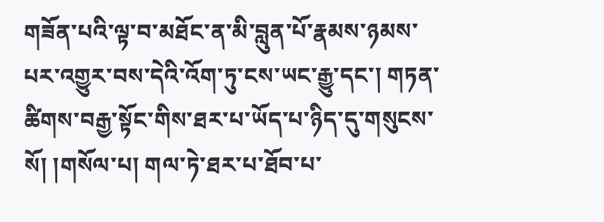གཟོན་པའི་ལྟ་བ་མཐོང་ན་མི་བླུན་པོ་རྣམས་ཉམས་པར་འགྱུར་བས་དེའི་འོག་ཏུ་ངས་ཡང་རྒྱུ་དང་། གཏན་ཚིགས་བརྒྱ་སྟོང་གིས་ཐར་པ་ཡོད་པ་ཉིད་དུ་གསུངས་སོ། །གསོལ་པ། གལ་ཏེ་ཐར་པ་ཐོབ་པ་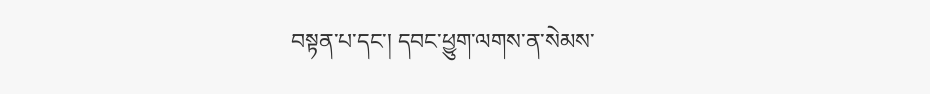བསྟན་པ་དང་། དབང་ཕྱུག་ལགས་ན་སེམས་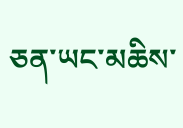ཅན་ཡང་མཆིས་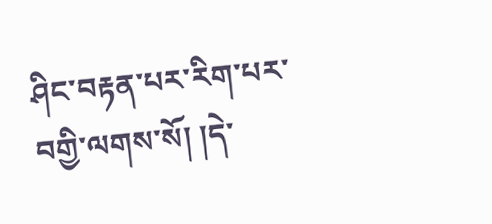ཤིང་བརྟན་པར་རིག་པར་བགྱི་ལགས་སོ། །དེ་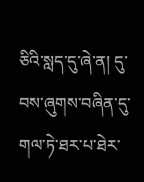ཅིའི་སླད་དུ་ཞེ་ན། དུ་བས་ཞུགས་བཞིན་དུ་གལ་ཏེ་ཐར་པ་ཐེར་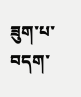ཟུག་པ་བདག་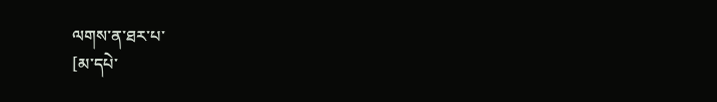ལགས་ན་ཐར་པ་
[མ་དཔེ་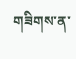གཟིགས་ན་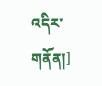འདིར་གནོན།]